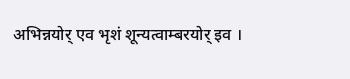अभिन्नयोर् एव भृशं शून्यत्वाम्बरयोर् इव ।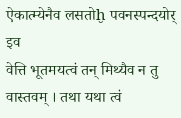ऐकात्म्येनैव लसतोḫ पवनस्पन्दयोर् इव
वेत्ति भूतमयत्वं तन् मिथ्यैव न तु वास्तवम् । तथा यथा त्वं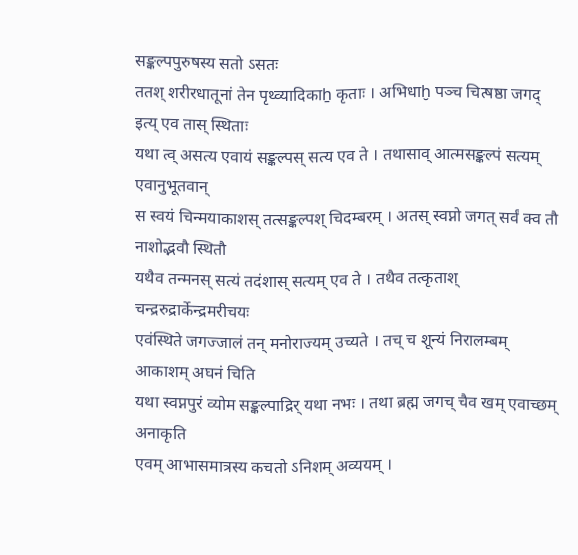सङ्कल्पपुरुषस्य सतो ऽसतः
ततश् शरीरधातूनां तेन पृथ्व्यादिकाẖ कृताः । अभिधाḫ पञ्च चित्षष्ठा जगद् इत्य् एव तास् स्थिताः
यथा त्व् असत्य एवायं सङ्कल्पस् सत्य एव ते । तथासाव् आत्मसङ्कल्पं सत्यम् एवानुभूतवान्
स स्वयं चिन्मयाकाशस् तत्सङ्कल्पश् चिदम्बरम् । अतस् स्वप्नो जगत् सर्वं क्व तौ नाशोद्भवौ स्थितौ
यथैव तन्मनस् सत्यं तदंशास् सत्यम् एव ते । तथैव तत्कृताश् चन्द्ररुद्रार्केन्द्रमरीचयः
एवंस्थिते जगज्जालं तन् मनोराज्यम् उच्यते । तच् च शून्यं निरालम्बम् आकाशम् अघनं चिति
यथा स्वप्नपुरं व्योम सङ्कल्पाद्रिर् यथा नभः । तथा ब्रह्म जगच् चैव खम् एवाच्छम् अनाकृति
एवम् आभासमात्रस्य कचतो ऽनिशम् अव्ययम् ।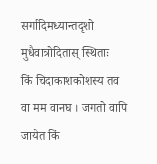सर्गादिमध्यान्तदृशो मुधैवात्रोदितास् स्थिताः
किं चिदाकाशकोशस्य तव वा मम वानघ । जगतो वापि जायेत किं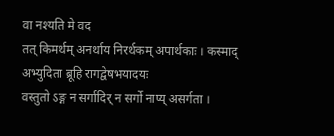वा नश्यति मे वद
तत् किमर्थम् अनर्थाय निरर्थकम् अपार्थकाः । कस्माद् अभ्युदिता ब्रूहि रागद्वेषभयादयः
वस्तुतो ऽङ्ग न सर्गादिर् न सर्गो नाप्य् असर्गता ।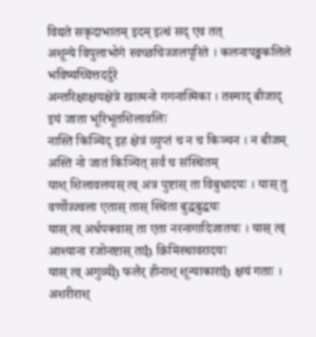विद्यते सकृदाभातम् इदम् इत्थं सद् एव तत्
अशून्ये विपुलाभोगे स्वच्छचिज्जलपूरिते । कलनापङ्ककलिले भविष्यच्चित्तदर्दुरे
अन्तरिक्षाक्षयक्षेत्रे खात्मनो गगनात्मिका । तस्माद् बीजाद् इयं जाता भूरिभूतशिलावलिः
नास्ति किञ्चिद् इह क्षेत्रं व्युप्तं च न च किञ्चन । न बीजम् अस्ति नो जातं किञ्चित् सर्वं च संस्थितम्
याश् शिलावलयस् त्व् अत्र पुष्टास् ता विबुधादयः । यास् तु वर्णोज्ज्वला एतास् तास् स्थिता बुद्धबुद्धयः
यास् त्व् अर्धपक्वास् ता एता नरनागादिजातयः । यास् त्व् आश्याना रजोनष्टास् ताẖ क्रिमिस्थावरादयः
यास् त्व् अगुर्व्यḫ फलैर् हीनाश् शून्याकाराẖ क्षयं गताः । अशरीराश्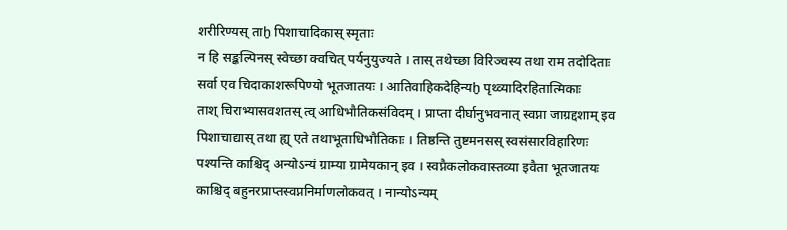शरीरिण्यस् ताḫ पिशाचादिकास् स्मृताः
न हि सङ्कल्पिनस् स्वेच्छा क्वचित् पर्यनुयुज्यते । तास् तथेच्छा विरिञ्चस्य तथा राम तदोदिताः
सर्वा एव चिदाकाशरूपिण्यो भूतजातयः । आतिवाहिकदेहिन्यḫ पृथ्व्यादिरहितात्मिकाः
ताश् चिराभ्यासवशतस् त्व् आधिभौतिकसंविदम् । प्राप्ता दीर्घानुभवनात् स्वप्ना जाग्रद्दशाम् इव
पिशाचाद्यास् तथा ह्य् एते तथाभूताधिभौतिकाः । तिष्ठन्ति तुष्टमनसस् स्वसंसारविहारिणः
पश्यन्ति काश्चिद् अन्योऽन्यं ग्राम्या ग्रामेयकान् इव । स्वप्नैकलोकवास्तव्या इवैता भूतजातयः
काश्चिद् बहुनरप्राप्तस्वप्ननिर्माणलोकवत् । नान्योऽन्यम्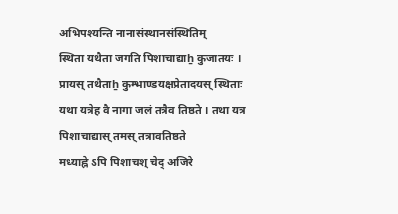अभिपश्यन्ति नानासंस्थानसंस्थितिम्
स्थिता यथैता जगति पिशाचाद्याẖ कुजातयः । प्रायस् तथैताẖ कुम्भाण्डयक्षप्रेतादयस् स्थिताः
यथा यत्रेह वै नागा जलं तत्रैव तिष्ठते । तथा यत्र पिशाचाद्यास् तमस् तत्रावतिष्ठते
मध्याह्ने ऽपि पिशाचश् चेद् अजिरे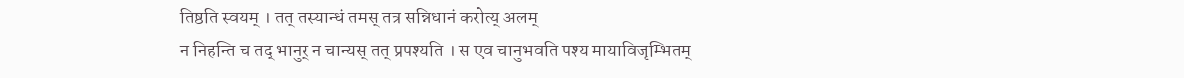तिष्ठति स्वयम् । तत् तस्यान्धं तमस् तत्र सन्निधानं करोत्य् अलम्
न निहन्ति च तद् भानुर् न चान्यस् तत् प्रपश्यति । स एव चानुभवति पश्य मायाविजृम्भितम्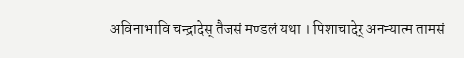अविनाभावि चन्द्रादेस् तैजसं मण्डलं यथा । पिशाचादेर् अनन्यात्म तामसं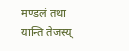मण्डलं तथा
यान्ति तेजस्य्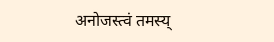अनोजस्त्वं तमस्य्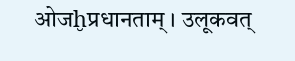ओजḫप्रधानताम् । उलूकवत्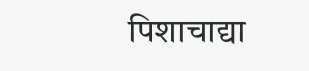पिशाचाद्या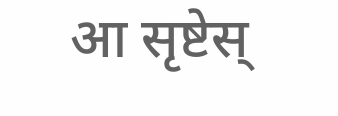आ सृष्टेस्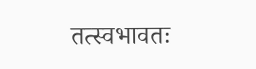तत्स्वभावतः